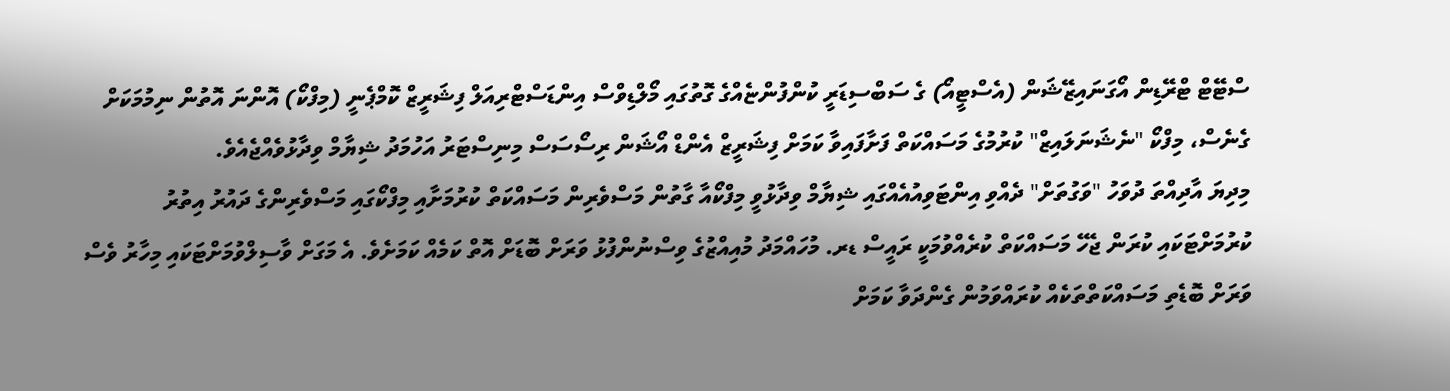ސްޓޭޓް ޓްރޭޑިން އޯގަނައިޒޭޝަން (އެސްޓީއޯ) ގެ ސަބްސިޑަރީ ކުންފުންޏެއްގެ ގޮތުގައި މޯލްޑިވްސް އިންޑަސްޓްރިއަލް ފިޝަރީޒް ކޮމްޕެނީ (މިފްކޯ) އޮންނަ އޮތުން ނިމުމަކަށް ގެނެސް، މިފްކޯ "ނެޝަނަލައިޒް" ކުރުމުގެ މަސައްކަތް ފަށާފައިވާ ކަމަށް ފިޝަރީޒް އެންޑް އޯޝަން ރިސޯސަސް މިނިސްޓަރު އަހުމަދު ޝިޔާމް ވިދާޅުވެއްޖެއެވެ.
މިދިޔަ އާދިއްތަ ދުވަހު "ވަގުތަށް" ދެއްވި އިންޓަވިއުއެއްގައި ޝިޔާމް ވިދާޅުވީ މިފްކޯއާ ގާތުން މަސްވެރިން މަސައްކަތް ކުރުމަށާއި މިފްކޯގައި މަސްވެރިންގެ ދައުރު އިތުރު ކުރުމަށްޓަކައި ކުރަން ޖެހޭ މަސައްކަތް ކުރެއްވުމަކީ ރައީސް ޑރ. މުހައްމަދު މުއިއްޒުގެ ވިސްނުންފުޅު ވަރަށް ބޮޑަށް އޮތް ކަމެއް ކަމަށެވެ. އެ މަގަށް ވާސިލްވުމަށްޓަކައި މިހާރު ވެސް ވަރަށް ބޮޑެތި މަސައްކަތްތަކެއް ކުރައްވަމުން ގެންދަވާ ކަމަށް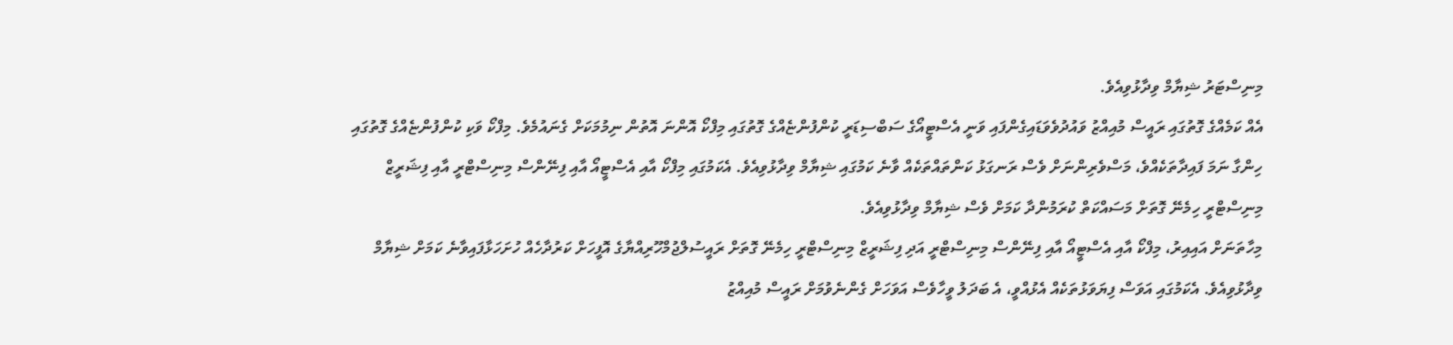މިނިސްޓަރު ޝިޔާމް ވިދާޅުވިއެވެ.
އެއް ކަމެއްގެ ގޮތުގައި ރައީސް މުއިއްޒު ވައުދުވެވަޑައިގެންފައި ވަނީ އެސްޓީއޯގެ ސަބްސިޑަރީ ކުންފުންޏެއްގެ ގޮތުގައި މިފްކޯ އޮންނަ އޮތުން ނިމުމަކަށް ގެނައުމެވެ. މިފްކޯ ވަކި ކުންފުންޏެއްގެ ގޮތުގައި ހިންގާ ނަމަ ފައިދާތަކެއްވެ، މަސްވެރިންނަށް ވެސް ރަނގަޅު ކަންތައްތަކެއް ވާނެ ކަމުގައި ޝިޔާމް ވިދާޅުވިއެވެ. އެކަމުގައި މިފްކޯ އާއި އެސްޓީއޯ އާއި ފިނޭންސް މިނިސްޓްރީ އާއި ފިޝަރީޒް މިނިސްޓްރީ ހިމެނޭ ގޮތަށް މަސައްކަތް ކުރަމުންދާ ކަމަށް ވެސް ޝިޔާމް ވިދާޅުވިއެވެ.
މިހާތަނަށް އައިއިރު، މިފްކޯ އާއި އެސްޓީއޯ އާއި ފިނޭންސް މިނިސްޓްރީ އަދި ފިޝަރީޒް މިނިސްޓްރީ ހިމެނޭ ގޮތަށް ރައީސުލްޖުމްހޫރިއްޔާގެ އޮފީހަށް ކަރުދާހެއް ހުށަހަޅާފައިވާނެ ކަމަށް ޝިޔާމް ވިދާޅުވިއެވެ. އެކަމުގައި އަވަސް ފިޔަވަޅުތަކެއް އެޅުއްވީ، އެ ބަދަލު ވީހާވެސް އަވަހަށް ގެންނެވުމަށް ރައީސް މުއިއްޒު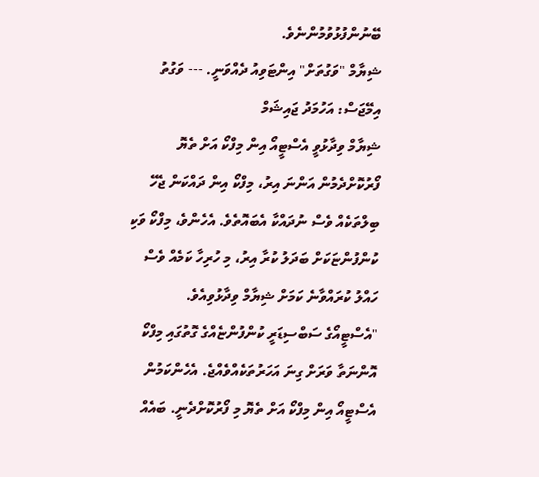ބޭނުންފުޅުވުމުންނެވެ.
ޝިޔާމް "ވަގުތަށް" އިންޓަވިއު ދެއްވަނީ. --- ވަގުތު އިމޭޖަސް: އަހުމަދު ޖައިޝަމް
ޝިޔާމް ވިދާޅުވީ އެސްޓީއޯ އިން މިފްކޯ އަށް ތެޔޮ ފޯރުކޮށްދެމުން އަންނަ އިރު، މިފްކޯ އިން ދައްކަން ޖެހޭ ބިލްތަކެއް ވެސް ނުދައްކާ އެބައޮތެވެ. އެހެންވެ، މިފްކޯ ވަކި ކުންފުންޏަކަށް ބަދަލު ކުރާ އިރު، މި ހުރިހާ ކަމެއް ވެސް ހައްލު ކުރައްވާނެ ކަމަށް ޝިޔާމް ވިދާޅުވިއެވެ.
"އެސްޓީއޯގެ ސަބްސިޑަރީ ކުންފުންޏެއްގެ ގޮތުގައި މިފްކޯ އޮންނަތާ ވަރަށް ގިނަ އަހަރުތަކެއްވެއްޖެ. އެހެންކަމުން އެސްޓީއޯ އިން މިފްކޯ އަށް ތެޔޮ މި ފޯރުކޮށްދެނީ. ބައެއް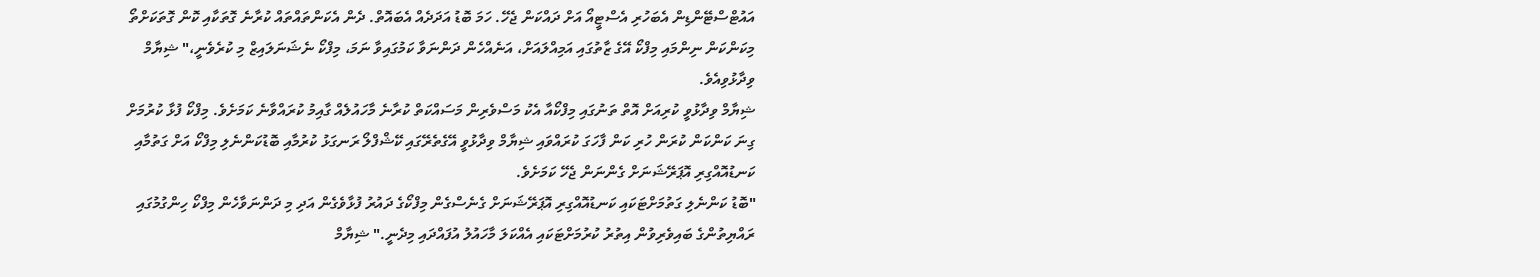އައުޓްސްޓޭންޑިން އެބަހުރި އެސްޓީއޯ އަށް ދައްކަން ޖެހޭ. ހަމަ ބޮޑު އަދަދެއް އެބައޮތް. ދެން އެކަންތައްތައް ކުރާނެ ގޮތަކާއި ކޮން ގޮތަކަށްތޯ މިކަންކަން ނިންމައި މިފްކޯ އޭގެ ޒާތުގައި އަމިއްލައަށް، އަނެއްހެން ދަންނަވާ ކަމުގައިވާ ނަމަ، މިފްކޯ ނެޝަނަލައިޒް މި ކުރެވެނީ،" ޝިޔާމް ވިދާޅުވިއެވެ.
ޝިޔާމް ވިދާޅުވީ ކުރިއަށް އޮތް ތަނުގައި މިފްކޯއާ އެކު މަސްވެރިން މަސައްކަތް ކުރާނެ މާހައުލެއް ގާއިމު ކުރައްވާނެ ކަމަށެވެ. މިފްކޯ ފުޅާ ކުރުމަށް ގިނަ ކަންކަން ކުރަން ހުރި ކަން ފާހަގަ ކުރައްވައި ޝިޔާމް ވިދާޅުވީ އޭގެތެރޭގައި ކޭޝްފްލޯ ރަނގަޅު ކުރުމާއި ބޮޑުކަންނެލި މިފްކޯ އަށް ގަތުމާއި ކަނޑުއޮއްގިރި އޮޕަރޭޝަނަށް ގެންނަން ޖެހޭ ކަމަށެވެ.
"ބޮޑު ކަންނެލި ގަތުމަށްޓަކައި ކަނޑުއޮއްގިރި އޮޕަރޭޝަނަށް ގެނެސްގެން މިފްކޯގެ ދައުރު ފުޅާވެގެން އަދި މި ދަންނަވާހެން މިފްކޯ ހިންގުމުގައި ރައްޔިތުންގެ ބައިވެރިވުން އިތުރު ކުރުމަށްޓަކައި އެއްކަލަ މާހައުލު އުފައްދައި މިދެނީ." ޝިޔާމް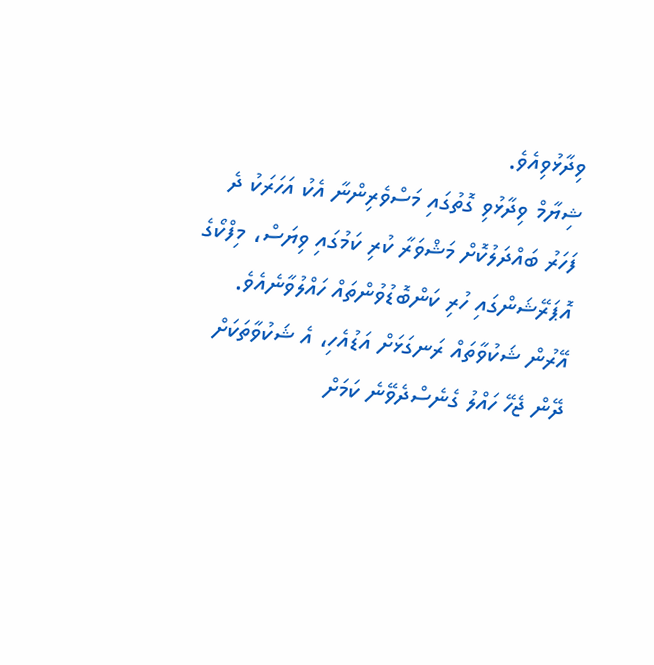ވިދާޅުވިއެވެ.
ޝިޔާމް ވިދާޅުވި ގޮތުގައި މަސްވެރިންނާ އެކު އަހަރަކު ދެ ފަހަރު ބައްދަލުކޮށް މަޝްވަރާ ކުރި ކަމުގައި ވިޔަސް، މިފްކޯގެ އޮޕަރޭޝަންގައި ހުރި ކަންބޮޑުވުންތައް ހައްލުވާނެއެވެ. އޭރުން ޝަކުވާތައް ރަނގަޅަށް އަޑުއެހި، އެ ޝަކުވާތަކަށް ދޭން ޖެހޭ ހައްލު ގެނެސްދެވޭނެ ކަމަށް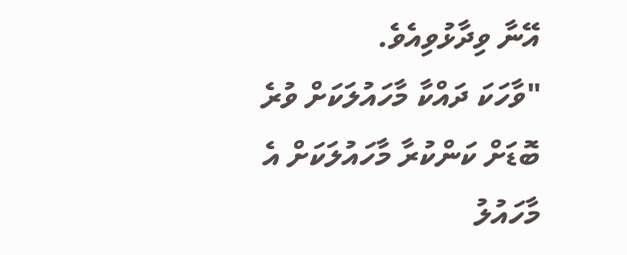އޭނާ ވިދާޅުވިއެވެ.
"ވާހަކަ ދައްކާ މާހައުލަކަށް ވުރެ ބޮޑަށް ކަންކުރާ މާހައުލަކަށް އެ މާހައުލު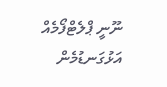ނޫނީ ޕްލެޓްފޯމެއް އަޅުގަނޑުމެން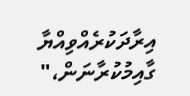އިރާދަކުރެއްވިއްޔާ ގާއިމުކުރާނަން،"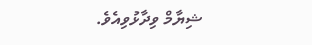ޝިޔާމް ވިދާޅުވިއެވެ.